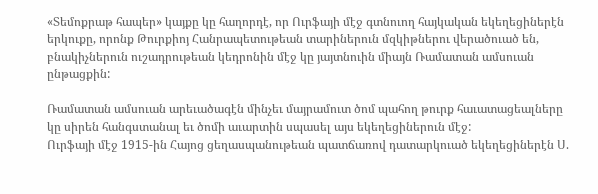«Տեմոքրաթ հապեր» կայքը կը հաղորդէ, որ Ուրֆայի մէջ գտնուող հայկական եկեղեցիներէն երկուքը, որոնք Թուրքիոյ Հանրապետութեան տարիներուն մզկիթներու վերածուած են, բնակիչներուն ուշադրութեան կեդրոնին մէջ կը յայտնուին միայն Ռամատան ամսուան ընթացքին:

Ռամատան ամսուան արեւածագէն մինչեւ մայրամուտ ծոմ պահող թուրք հաւատացեալները կը սիրեն հանգստանալ եւ ծոմի աւարտին սպասել այս եկեղեցիներուն մէջ:
Ուրֆայի մէջ 1915-ին Հայոց ցեղասպանութեան պատճառով դատարկուած եկեղեցիներէն Ս.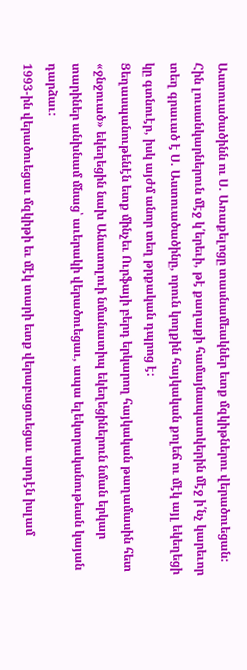Աստուածածինն ու Ս. Առաքելոցը տասնամեակներ ետք մզկիթներու վերածուեցան:
Հին լուսանկարներուն մէջ կ՛երեւի, թէ քաղաքի համայնապատկերին մէջ ի՛նչ կարեւոր տեղ գրաւած է Ս. Աստուածածինը, որուն կողքին հայկական քոլեճ ու մէկ այլ եկեղեցի կը գտնուէր, իսկ այժմ անոր տեղ թրքական դպրոց է:
Ցեղասպանութենէն ետք մինչեւ Ուրֆայի բերդ երկարող հայկական թաղամասին հետ «ջնջուած» եկեղեցին նախ Անատոլուի նմանատիպ եկեղեցիներուն նման երկար տարիներ անխնամ մնաց՝ աւերակի վերածուեցաւ, ապա ելեկտրականութեան կայան դարձաւ:
1993-ին վերածուեցաւ մզկիթի եւ մէկ տարի ետք վերաբացուեցաւ արդէն իսլամ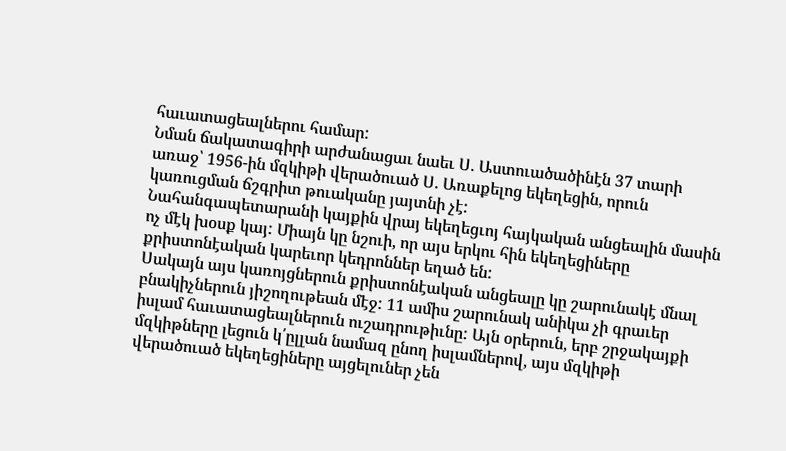հաւատացեալներու համար:
Նման ճակատագիրի արժանացաւ նաեւ Ս. Աստուածածինէն 37 տարի առաջ՝ 1956-ին մզկիթի վերածուած Ս. Առաքելոց եկեղեցին, որուն կառուցման ճշգրիտ թուականը յայտնի չէ:
Նահանգապետարանի կայքին վրայ եկեղեցւոյ հայկական անցեալին մասին ոչ մէկ խօսք կայ: Միայն կը նշուի, որ այս երկու հին եկեղեցիները քրիստոնէական կարեւոր կեդրոններ եղած են:
Սակայն այս կառոյցներուն քրիստոնէական անցեալը կը շարունակէ մնալ բնակիչներուն յիշողութեան մէջ: 11 ամիս շարունակ անիկա չի գրաւեր իսլամ հաւատացեալներուն ուշադրութիւնը: Այն օրերուն, երբ շրջակայքի մզկիթները լեցուն կ՛ըլլան նամազ ընող իսլամներով, այս մզկիթի վերածուած եկեղեցիները այցելուներ չեն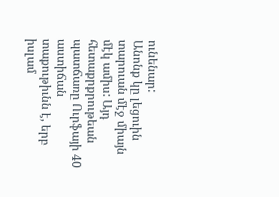ունենար:
Անոնք կը լեցուին տարուան մէջ միայն մէկ ամիս: Այդ հետաքրքրութեան պատճառը Ուրֆայի 40 աստիճան տաքութիւնն է, երբ իսլամ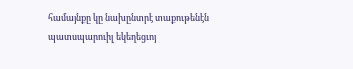համայնքը կը նախընտրէ տաքութենէն պատսպարուիլ եկեղեցւոյ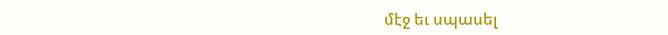մէջ եւ սպասել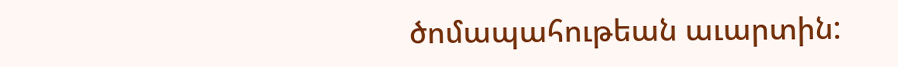ծոմապահութեան աւարտին: